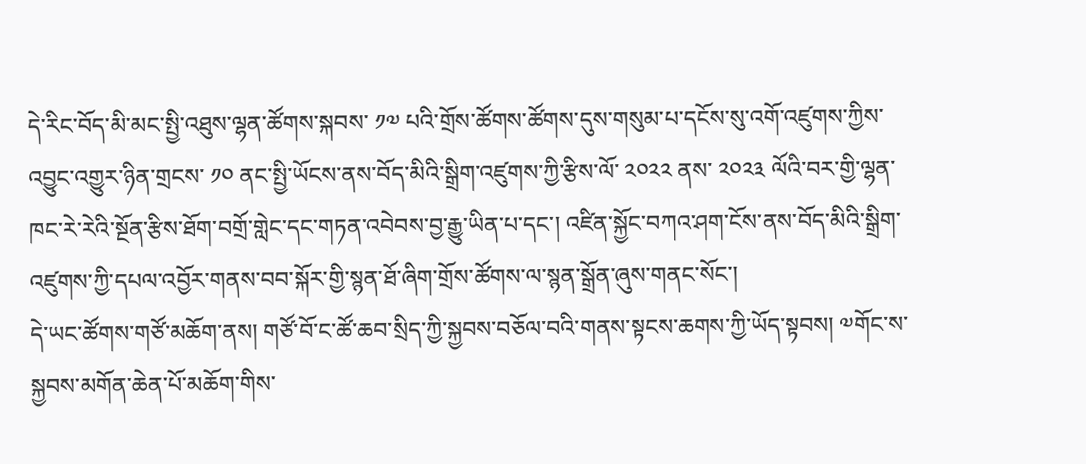དེ་རིང་བོད་མི་མང་སྤྱི་འཐུས་ལྷན་ཚོགས་སྐབས་ ༡༧ པའི་གྲོས་ཚོགས་ཚོགས་དུས་གསུམ་པ་དངོས་སུ་འགོ་འཛུགས་ཀྱིས་འབྱུང་འགྱུར་ཉིན་གྲངས་ ༡༠ ནང་སྤྱི་ཡོངས་ནས་བོད་མིའི་སྒྲིག་འཛུགས་ཀྱི་རྩིས་ལོ་ ༢༠༢༢ ནས་ ༢༠༢༣ ལོའི་བར་གྱི་ལྷན་ཁང་རེ་རེའི་སྔོན་རྩིས་ཐོག་བགྲོ་གླེང་དང་གཏན་འབེབས་བྱ་རྒྱུ་ཡིན་པ་དང་། འཛིན་སྐྱོང་བཀའ་ཤག་ངོས་ནས་བོད་མིའི་སྒྲིག་འཛུགས་ཀྱི་དཔལ་འབྱོར་གནས་བབ་སྐོར་གྱི་སྙན་ཐོ་ཞིག་གྲོས་ཚོགས་ལ་སྙན་སྒྲོན་ཞུས་གནང་སོང་།
དེ་ཡང་ཚོགས་གཙོ་མཆོག་ནས། གཙོ་བོ་ང་ཚོ་ཆབ་སྲིད་ཀྱི་སྐྱབས་བཅོལ་བའི་གནས་སྟངས་ཆགས་ཀྱི་ཡོད་སྟབས། ༧གོང་ས་སྐྱབས་མགོན་ཆེན་པོ་མཆོག་གིས་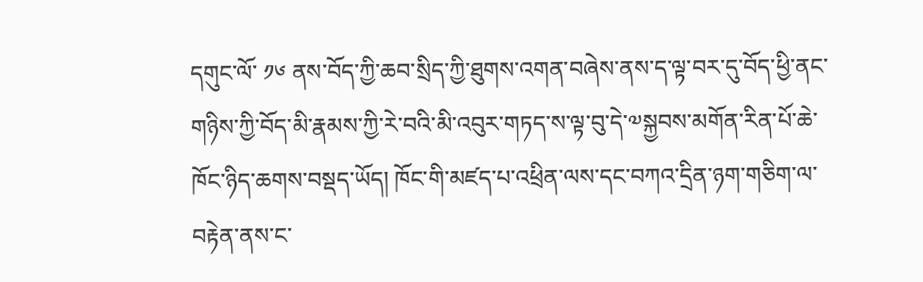དགུང་ལོ་ ༡༦ ནས་བོད་ཀྱི་ཆབ་སྲིད་ཀྱི་ཐུགས་འགན་བཞེས་ནས་ད་ལྟ་བར་དུ་བོད་ཕྱི་ནང་གཉིས་ཀྱི་བོད་མི་རྣམས་ཀྱི་རེ་བའི་མི་འབུར་གཏད་ས་ལྟ་བུ་དེ་༧སྐྱབས་མགོན་རིན་པོ་ཆེ་ཁོང་ཉིད་ཆགས་བསྡད་ཡོད། ཁོང་གི་མཛད་པ་འཕྲིན་ལས་དང་བཀའ་དྲིན་ཉག་གཅིག་ལ་བརྟེན་ནས་ང་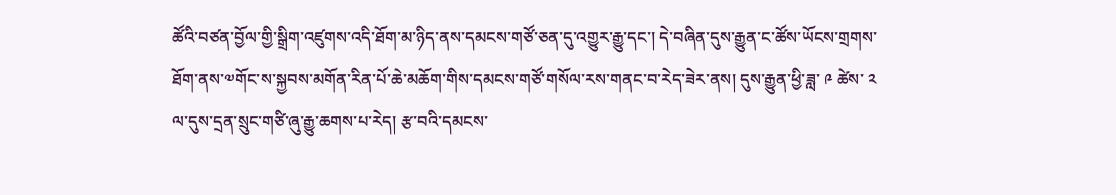ཚོའི་བཙན་བྱོལ་གྱི་སྒྲིག་འཛུགས་འདི་ཐོག་མ་ཉིད་ནས་དམངས་གཙོ་ཅན་དུ་འགྱུར་རྒྱུ་དང་། དེ་བཞིན་དུས་རྒྱུན་ང་ཚོས་ཡོངས་གྲགས་ཐོག་ནས་༧གོང་ས་སྐྱབས་མགོན་རིན་པོ་ཆེ་མཆོག་གིས་དམངས་གཙོ་གསོལ་རས་གནང་བ་རེད་ཟེར་ནས། དུས་རྒྱུན་ཕྱི་ཟླ་ ༩ ཚེས་ ༢ ལ་དུས་དྲན་སྲུང་གཙི་ཞུ་རྒྱུ་ཆགས་པ་རེད། རྩ་བའི་དམངས་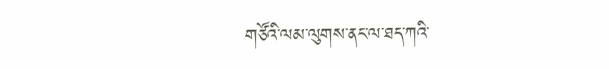གཙོའི་ལམ་ལུགས་ནང་ལ་ཐད་ཀའི་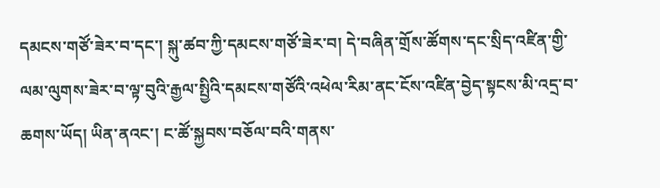དམངས་གཙོ་ཟེར་བ་དང་། སྐུ་ཚབ་ཀྱི་དམངས་གཙོ་ཟེར་བ། དེ་བཞིན་གྲོས་ཚོགས་དང་སྲིད་འཛིན་གྱི་ལམ་ལུགས་ཟེར་བ་ལྟ་བུའི་རྒྱལ་སྤྱིའི་དམངས་གཙོའི་འཕེལ་རིམ་ནང་ངོས་འཛིན་བྱེད་སྟངས་མི་འདྲ་བ་ཆགས་ཡོད། ཡིན་ནའང་། ང་ཚོ་སྐྱབས་བཅོལ་བའི་གནས་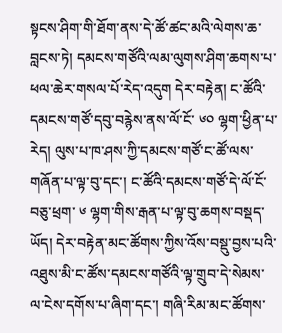སྟངས་ཤིག་གི་ཐོག་ནས་དེ་ཚོ་ཚང་མའི་ལེགས་ཆ་བླངས་ཏེ། དམངས་གཙོའི་ལམ་ལུགས་ཤིག་ཆགས་པ་ཕལ་ཆེར་གསལ་པོ་རེད་འདུག དེར་བརྟེན། ང་ཚོའི་དམངས་གཙོ་དབུ་བརྙེས་ནས་ལོ་ངོ་ ༦༠ ལྷག་ཕྱིན་པ་རེད། ལུས་པ་ཁ་ཤས་ཀྱི་དམངས་གཙོ་ང་ཚོ་ལས་གཞོན་པ་ལྟ་བུ་དང་། ང་ཚོའི་དམངས་གཙོ་དེ་ལོ་ངོ་བཅུ་ཕྲག་ ༦ ལྷག་གིས་རྒན་པ་ལྟ་བུ་ཆགས་བསྡད་ཡོད། དེར་བརྟེན་མང་ཚོགས་ཀྱིས་འོས་བསྡུ་བྱས་པའི་འཐུས་མི་ང་ཚོས་དམངས་གཙོའི་ལྟ་གྲུབ་དེ་སེམས་ལ་ངེས་དགོས་པ་ཞིག་དང་། གཞི་རིམ་མང་ཚོགས་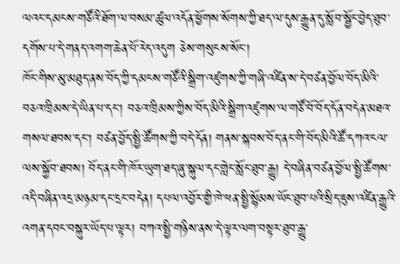ལའང་དམངས་གཙོའི་ཐོག་ལ་བསམ་ཚུལ་འདོན་ཕྱོགས་སོགས་ཀྱི་ཐད་ལ་དུས་རྒྱུན་དུ་སློབ་སྦྱོང་བྱེད་ཐུབ་དགོས་པ་དེ་གནད་འགག་ཆེན་པོ་རེད་འདུག ཅེས་གསུངས་སོང་།
ཁོང་གིས་མུ་མཐུད་ནས་བོད་ཀྱི་དམངས་གཙོའི་སྒྲིག་འཛུགས་ཀྱི་གཞི་འཛིན་ས་དེ་བཙན་བྱོལ་བོད་མིའི་བཅའ་ཁྲིམས་དེ་ཡིན་པ་དང་། བཅའ་ཁྲིམས་ཀྱིས་བོད་མིའི་སྒྲིག་འཛུགས་ལ་གཙོ་བོ་བོད་དོན་བདེན་མཐའ་གསལ་ཐབས་དང་། བཙན་བྱོད་སྤྱི་ཚོགས་ཀྱི་བདེ་དོན། གནས་སྐབས་བོད་ནང་གི་བོད་མིའི་ཚོ་དཀའ་ངལ་ལས་སྐྱོབ་ཐབས། བོད་ནང་གི་ཁོར་ཡུག་ཐད་ཞུ་སྐུལ་དང་གླེང་སློང་ཐུབ་རྒྱུ། དེ་བཞིན་བཙན་བྱོལ་སྤྱི་ཚོགས་འདི་བཞིན་འདྲ་མཉམ་དང་དྲང་བདེན། དཔལ་འབྱོར་གྱི་ཁེ་ཕན་སྤྱི་སྙོམས་ཡོང་ཐུབ་པའི་སྲིད་ཇུས་འཛིན་རྒྱུའི་འགན་དབང་བསྐུར་ཡོད་པ་ལྟར། བཀའ་སྤྱི་གཉིས་ནས་དེ་ལྟར་ལག་བསྟར་ཐུབ་རྒྱུ་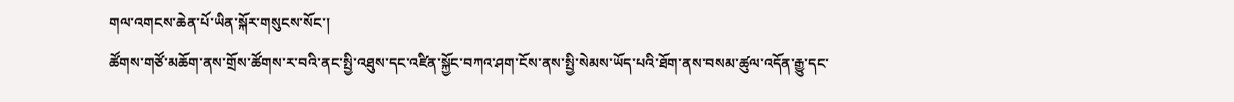གལ་འགངས་ཆེན་པོ་ཡིན་སྐོར་གསུངས་སོང་།
ཚོགས་གཙོ་མཆོག་ནས་གྲོས་ཚོགས་ར་བའི་ནང་སྤྱི་འཐུས་དང་འཛིན་སྐྱོང་བཀའ་ཤག་ངོས་ནས་སྤྱི་སེམས་ཡོད་པའི་ཐོག་ནས་བསམ་ཚུལ་འདོན་རྒྱུ་དང་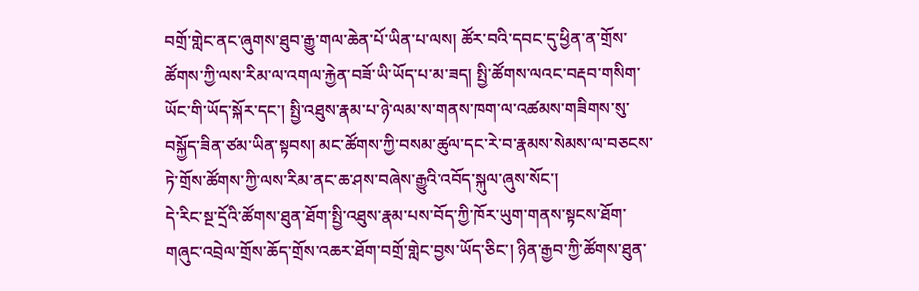བགྲོ་གླེང་ནང་ཞུགས་ཐུབ་རྒྱུ་གལ་ཆེན་པོ་ཡིན་པ་ལས། ཚོར་བའི་དབང་དུ་ཕྱིན་ན་གྲོས་ཚོགས་ཀྱི་ལས་རིམ་ལ་འགལ་རྐྱེན་བཟོ་ཡི་ཡོད་པ་མ་ཟད། སྤྱི་ཚོགས་ལའང་བརྡབ་གསིག་ཡོང་གི་ཡོད་སྐོར་དང་། སྤྱི་འཐུས་རྣམ་པ་ཉེ་ལམ་ས་གནས་ཁག་ལ་འཚམས་གཟིགས་སུ་བསྐྱོད་ཟིན་ཙམ་ཡིན་སྟབས། མང་ཚོགས་ཀྱི་བསམ་ཚུལ་དང་རེ་བ་རྣམས་སེམས་ལ་བཅངས་ཏེ་གྲོས་ཚོགས་ཀྱི་ལས་རིམ་ནང་ཆ་ཤས་བཞེས་རྒྱུའི་འབོད་སྐུལ་ཞུས་སོང་།
དེ་རིང་སྔ་དྲོའི་ཚོགས་ཐུན་ཐོག་སྤྱི་འཐུས་རྣམ་པས་བོད་ཀྱི་ཁོར་ཡུག་གནས་སྟངས་ཐོག་གཞུང་འབྲེལ་གྲོས་ཆོད་གྲོས་འཆར་ཐོག་བགྲོ་གླེང་བྱས་ཡོད་ཅིང་། ཉིན་རྒྱབ་ཀྱི་ཚོགས་ཐུན་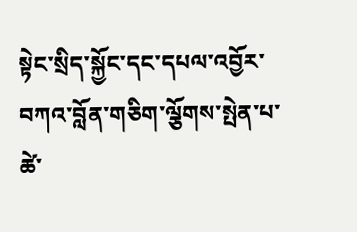སྟེང་སྲིད་སྐྱོང་དང་དཔལ་འབྱོར་བཀའ་བློན་གཅིག་ལྕོགས་སྤེན་པ་ཚེ་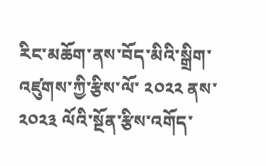རིང་མཆོག་ནས་བོད་མིའི་སྒྲིག་འཛུགས་ཀྱི་རྩིས་ལོ་ ༢༠༢༢ ནས་ ༢༠༢༣ ལོའི་སྔོན་རྩིས་འགོད་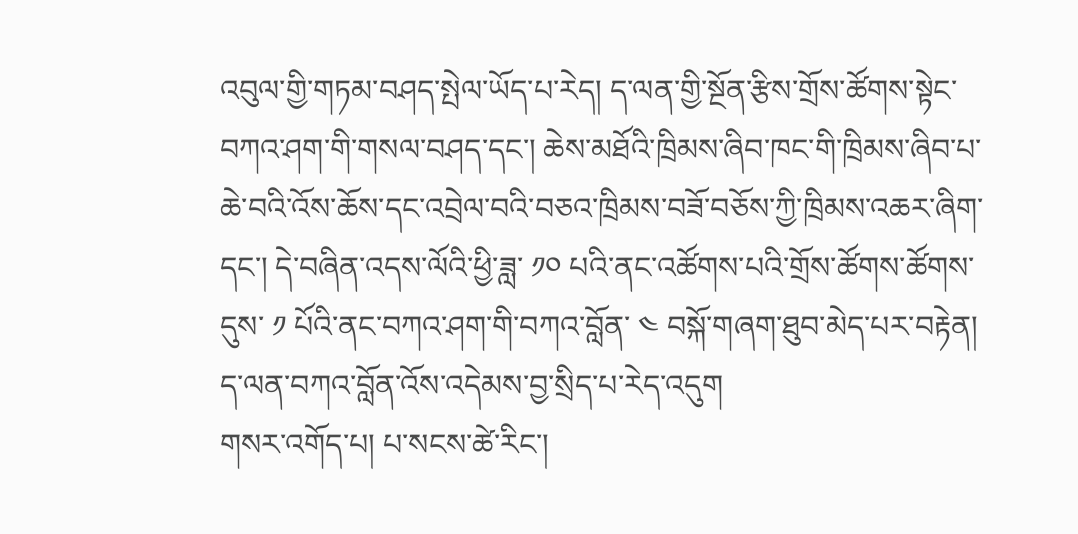འབུལ་གྱི་གཏམ་བཤད་སྤེལ་ཡོད་པ་རེད། ད་ལན་གྱི་སྔོན་རྩིས་གྲོས་ཚོགས་སྟེང་བཀའ་ཤག་གི་གསལ་བཤད་དང་། ཆེས་མཐོའི་ཁྲིམས་ཞིབ་ཁང་གི་ཁྲིམས་ཞིབ་པ་ཆེ་བའི་འོས་ཆོས་དང་འབྲེལ་བའི་བཅའ་ཁྲིམས་བཟོ་བཅོས་ཀྱི་ཁྲིམས་འཆར་ཞིག་དང་། དེ་བཞིན་འདས་ལོའི་ཕྱི་ཟླ་ ༡༠ པའི་ནང་འཚོགས་པའི་གྲོས་ཚོགས་ཚོགས་དུས་ ༡ པོའི་ནང་བཀའ་ཤག་གི་བཀའ་བློན་ ༤ བསྐོ་གཞག་ཐུབ་མེད་པར་བརྟེན། ད་ལན་བཀའ་བློན་འོས་འདེམས་བྱ་སྲིད་པ་རེད་འདུག
གསར་འགོད་པ། པ་སངས་ཚེ་རིང་།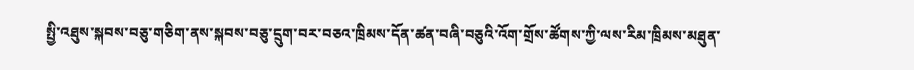སྤྱི་འཐུས་སྐབས་བཅུ་གཅིག་ནས་སྐབས་བཅུ་དྲུག་བར་བཅའ་ཁྲིམས་དོན་ཚན་བཞི་བཅུའི་འོག་གྲོས་ཚོགས་ཀྱི་ལས་རིམ་ཁྲིམས་མཐུན་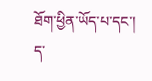ཐོག་ཕྱིན་ཡོད་པ་དང་། ད་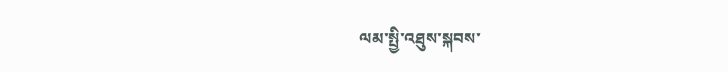ལམ་སྤྱི་འཐུས་སྐབས་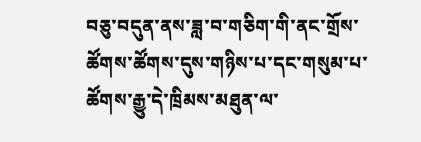བཅུ་བདུན་ནས་ཟླ་བ་གཅིག་གི་ནང་གྲོས་ཚོགས་ཚོགས་དུས་གཉིས་པ་དང་གསུམ་པ་ཚོགས་རྒྱུ་དེ་ཁྲིམས་མཐུན་ལ་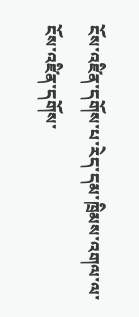ངོས་འཛིན་དགོས་པ་རེད་དམ་ཁྲིམས་འགལ་ལ་ངོས་འཛིན་དགོས་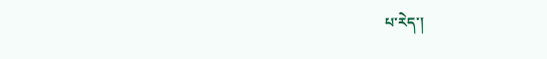པ་རེད་།